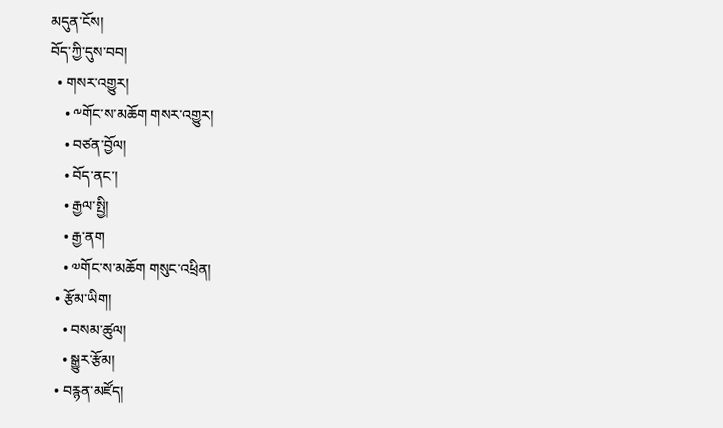མདུན་ངོས།
བོད་ཀྱི་དུས་བབ།
  • གསར་འགྱུར།
    • ༸གོང་ས་མཆོག གསར་འགྱུར།
    • བཙན་བྱོལ།
    • བོད་ནང་།
    • རྒྱལ་སྤྱི།
    • རྒྱ་ནག
    • ༧གོང་ས་མཆོག གསུང་འཕྲིན།
  • རྩོམ་ཡིག།
    • བསམ་ཚུལ།
    • སྒྱུར་རྩོམ།
  • བརྙན་མཛོད།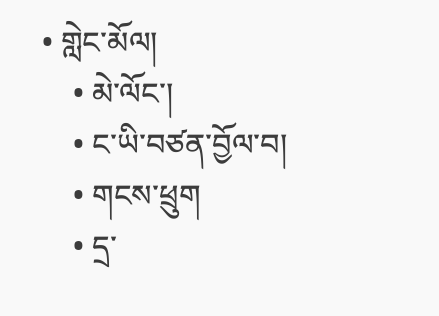• གླེང་མོལ།
    • མེ་ལོང་།
    • ང་ཡི་བཙན་བྱོལ་བ།
    • གངས་ཕྲུག
    • དྲ་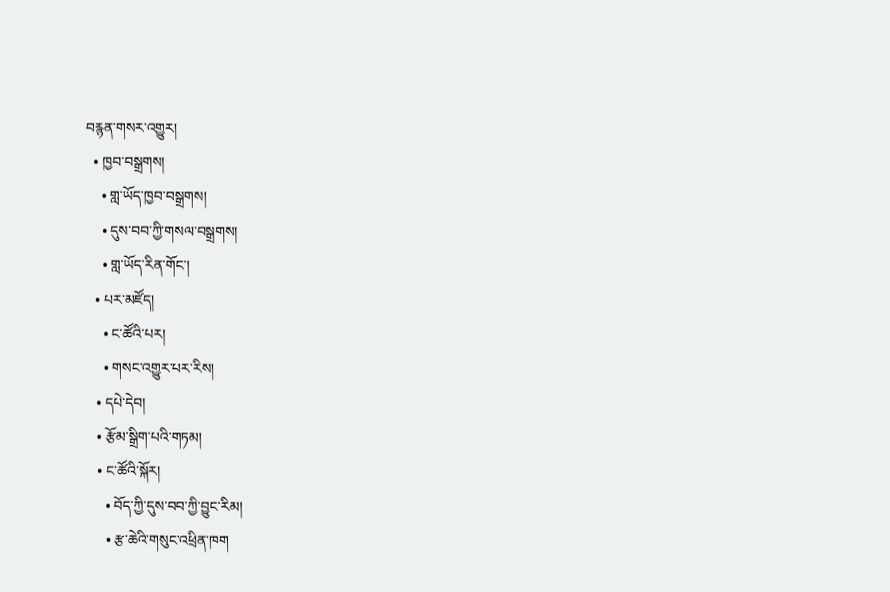བརྙན་གསར་འགྱུར།
  • ཁྱབ་བསྒྲགས།
    • གླ་ཡོད་ཁྱབ་བསྒྲགས།
    • དུས་བབ་ཀྱི་གསལ་བསྒྲགས།
    • གླ་ཡོད་རིན་གོང་།
  • པར་མཛོད།
    • ང་ཚོའི་པར།
    • གསང་འགྱུར་པར་རིས།
  • དཔེ་དེབ།
  • རྩོམ་སྒྲིག་པའི་གཏམ།
  • ང་ཚོའི་སྐོར།
    • བོད་ཀྱི་དུས་བབ་ཀྱི་བྱུང་རིམ།
    • རྩ་ཆེའི་གསུང་འཕྲིན་ཁག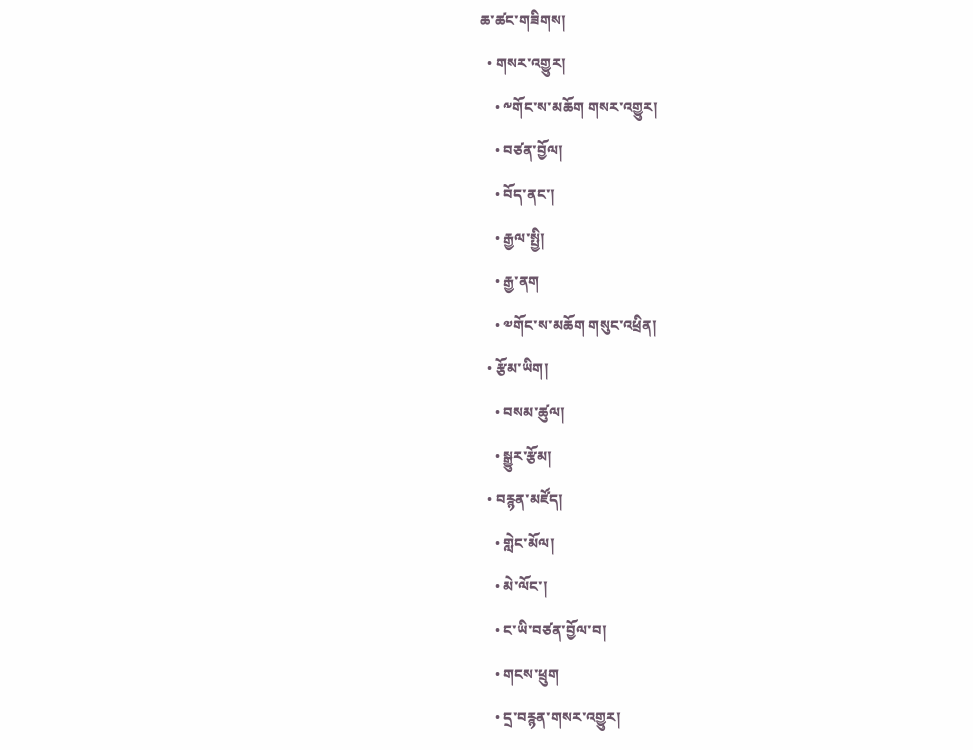ཆ་ཚང་གཟིགས།
  • གསར་འགྱུར།
    • ༸གོང་ས་མཆོག གསར་འགྱུར།
    • བཙན་བྱོལ།
    • བོད་ནང་།
    • རྒྱལ་སྤྱི།
    • རྒྱ་ནག
    • ༧གོང་ས་མཆོག གསུང་འཕྲིན།
  • རྩོམ་ཡིག།
    • བསམ་ཚུལ།
    • སྒྱུར་རྩོམ།
  • བརྙན་མཛོད།
    • གླེང་མོལ།
    • མེ་ལོང་།
    • ང་ཡི་བཙན་བྱོལ་བ།
    • གངས་ཕྲུག
    • དྲ་བརྙན་གསར་འགྱུར།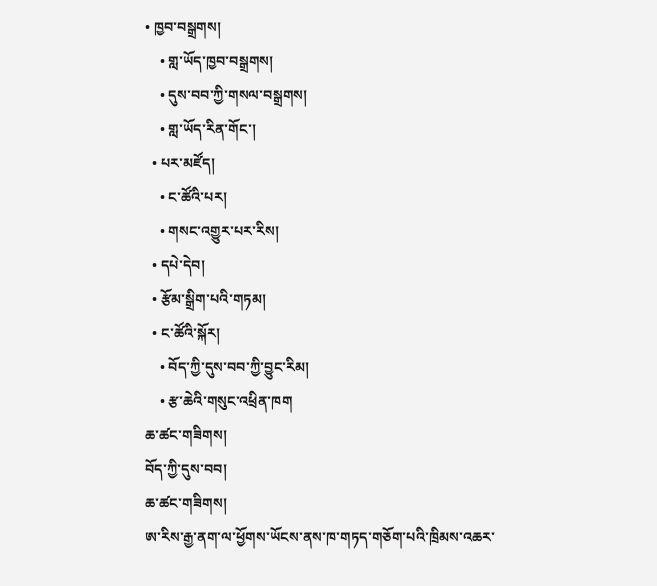• ཁྱབ་བསྒྲགས།
    • གླ་ཡོད་ཁྱབ་བསྒྲགས།
    • དུས་བབ་ཀྱི་གསལ་བསྒྲགས།
    • གླ་ཡོད་རིན་གོང་།
  • པར་མཛོད།
    • ང་ཚོའི་པར།
    • གསང་འགྱུར་པར་རིས།
  • དཔེ་དེབ།
  • རྩོམ་སྒྲིག་པའི་གཏམ།
  • ང་ཚོའི་སྐོར།
    • བོད་ཀྱི་དུས་བབ་ཀྱི་བྱུང་རིམ།
    • རྩ་ཆེའི་གསུང་འཕྲིན་ཁག
ཆ་ཚང་གཟིགས།
བོད་ཀྱི་དུས་བབ།
ཆ་ཚང་གཟིགས།
ཨ་རིས་རྒྱ་ནག་ལ་ཕྱོགས་ཡོངས་ནས་ཁ་གཏད་གཅོག་པའི་ཁྲིམས་འཆར་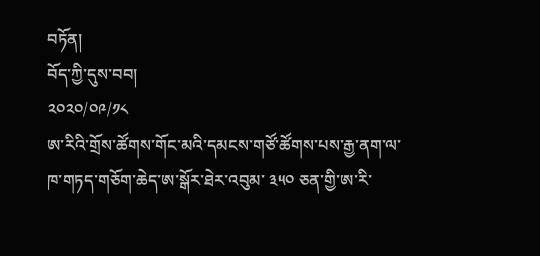བཏོན།
བོད་ཀྱི་དུས་བབ།
༢༠༢༠/༠༩/༡༨
ཨ་རིའི་གྲོས་ཚོགས་གོང་མའི་དམངས་གཙོ་ཚོགས་པས་རྒྱ་ནག་ལ་ཁ་གཏད་གཅོག་ཆེད་ཨ་སྒོར་ཐེར་འབུམ་ ༣༥༠ ཅན་གྱི་ཨ་རི་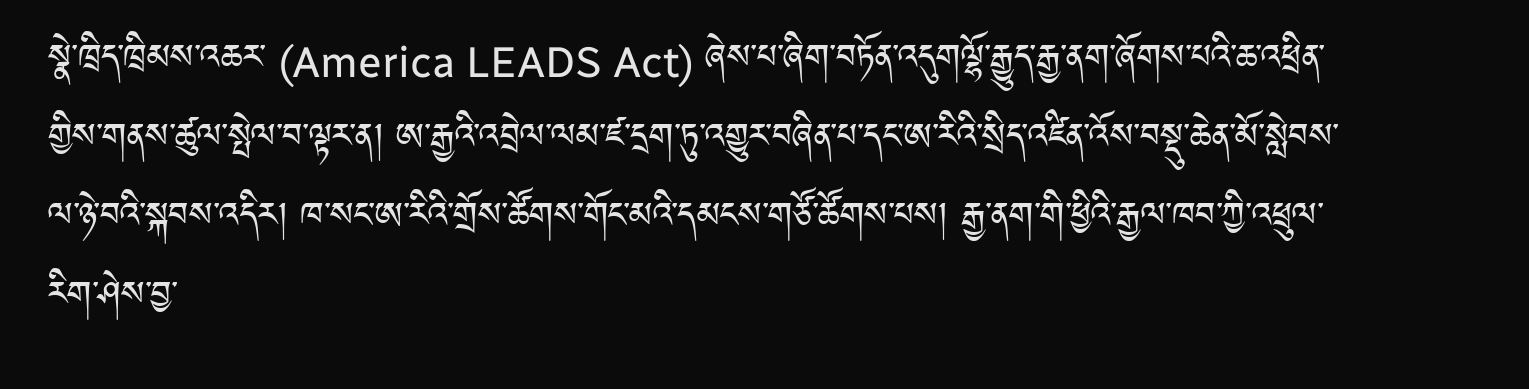སྣེ་ཁྲིད་ཁྲིམས་འཆར་ (America LEADS Act) ཞེས་པ་ཞིག་བཏོན་འདུགལྷོ་རྒྱུད་རྒྱ་ནག་ཞོགས་པའི་ཆ་འཕྲིན་གྱིས་གནས་ཚུལ་སྤེལ་བ་ལྟར་ན། ཨ་རྒྱའི་འབྲེལ་ལམ་ཛ་དྲག་ཏུ་འགྱུར་བཞིན་པ་དང་ཨ་རིའི་སྲིད་འཛིན་འོས་བསྡུ་ཆེན་མོ་སླེབས་ལ་ཉེ་བའི་སྐབས་འདིར། ཁ་སང་ཨ་རིའི་གྲོས་ཚོགས་གོང་མའི་དམངས་གཙོ་ཚོགས་པས། རྒྱ་ནག་གི་ཕྱིའི་རྒྱལ་ཁབ་ཀྱི་འཕྲུལ་རིག་ཤེས་བྱ་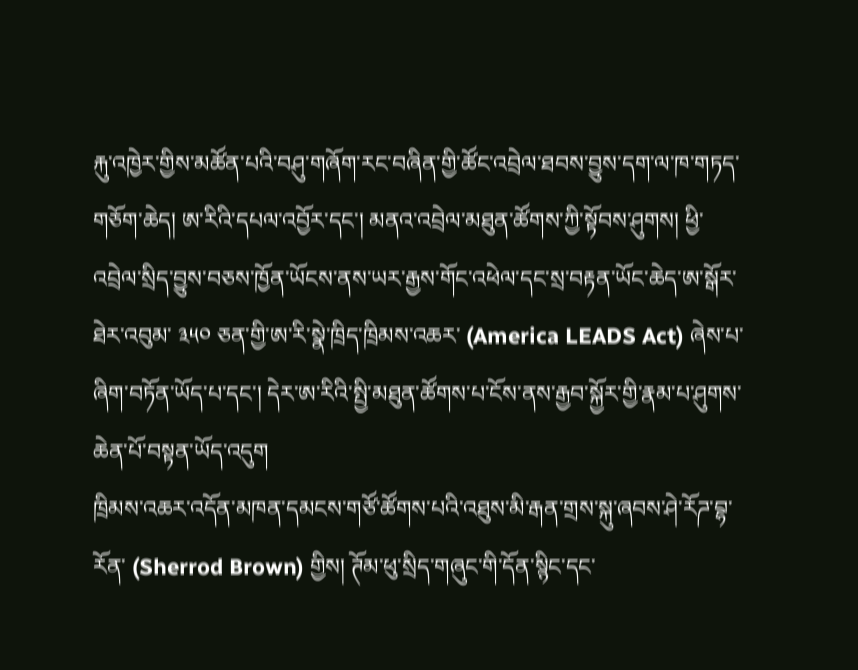རྐུ་འཁྱེར་གྱིས་མཚོན་པའི་བཤུ་གཞོག་རང་བཞིན་གྱི་ཚོང་འབྲེལ་ཐབས་བྱུས་དག་ལ་ཁ་གཏད་གཅོག་ཆེད། ཨ་རིའི་དཔལ་འབྱོར་དང་། མནའ་འབྲེལ་མཐུན་ཚོགས་ཀྱི་སྟོབས་ཤུགས། ཕྱི་འབྲེལ་སྲིད་བྱུས་བཅས་ཁྱོན་ཡོངས་ནས་ཡར་རྒྱས་གོང་འཕེལ་དང་སྲ་བརྟན་ཡོང་ཆེད་ཨ་སྒོར་ཐེར་འབུམ་ ༣༥༠ ཅན་གྱི་ཨ་རི་སྣེ་ཁྲིད་ཁྲིམས་འཆར་ (America LEADS Act) ཞེས་པ་ཞིག་བཏོན་ཡོད་པ་དང་། དེར་ཨ་རིའི་སྤྱི་མཐུན་ཚོགས་པ་ངོས་ནས་རྒྱབ་སྐྱོར་གྱི་རྣམ་པ་ཤུགས་ཆེན་པོ་བསྟན་ཡོད་འདུག
ཁྲིམས་འཆར་འདོན་མཁན་དམངས་གཙོ་ཚོགས་པའི་འཐུས་མི་རྒན་གྲས་སྐུ་ཞབས་ཤེ་རོཌ་བྷ་རོན་ (Sherrod Brown) གྱིས། ཊོམ་ཕུ་སྲིད་གཞུང་གི་དོན་སྙིང་དང་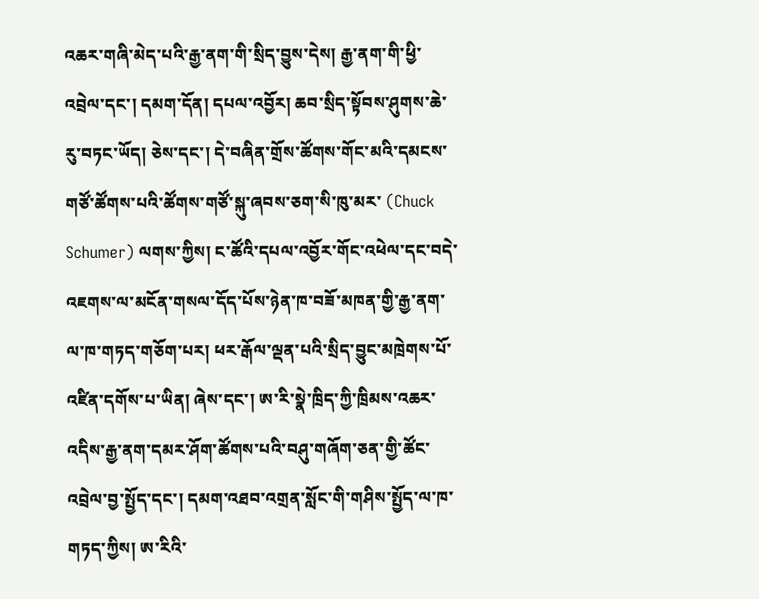འཆར་གཞི་མེད་པའི་རྒྱ་ནག་གི་སྲིད་བྱུས་དེས། རྒྱ་ནག་གི་ཕྱི་འབྲེལ་དང་། དམག་དོན། དཔལ་འབྱོར། ཆབ་སྲིད་སྟོབས་ཤུགས་ཆེ་རུ་བཏང་ཡོད། ཅེས་དང་། དེ་བཞིན་གྲོས་ཚོགས་གོང་མའི་དམངས་གཙོ་ཚོགས་པའི་ཚོགས་གཙོ་སྐུ་ཞབས་ཅག་སི་ཁུ་མར་ (Chuck Schumer) ལགས་ཀྱིས། ང་ཚོའི་དཔལ་འབྱོར་གོང་འཕེལ་དང་བདེ་འཇགས་ལ་མངོན་གསལ་དོད་པོས་ཉེན་ཁ་བཟོ་མཁན་གྱི་རྒྱ་ནག་ལ་ཁ་གཏད་གཅོག་པར། ཕར་རྒོལ་ལྡན་པའི་སྲིད་བྱུང་མཁྲེགས་པོ་འཛིན་དགོས་པ་ཡིན། ཞེས་དང་། ཨ་རི་སྣེ་ཁྲིད་ཀྱི་ཁྲིམས་འཆར་འདིས་རྒྱ་ནག་དམར་ཤོག་ཚོགས་པའི་བཤུ་གཞོག་ཅན་གྱི་ཚོང་འབྲེལ་བྱ་སྤྱོད་དང་། དམག་འཐབ་འགྲན་སློང་གི་གཤིས་སྤྱོད་ལ་ཁ་གཏད་ཀྱིས། ཨ་རིའི་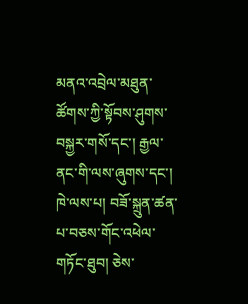མནའ་འབྲེལ་མཐུན་ཚོགས་ཀྱི་སྟོབས་ཤུགས་བསྐྱར་གསོ་དང་། རྒྱལ་ནང་གི་ལས་ཞུགས་དང་། ཁེ་ལས་པ། བཟོ་སྐྲུན་ཚན་པ་བཅས་གོང་འཕེལ་གཏོང་ཐུབ། ཅེས་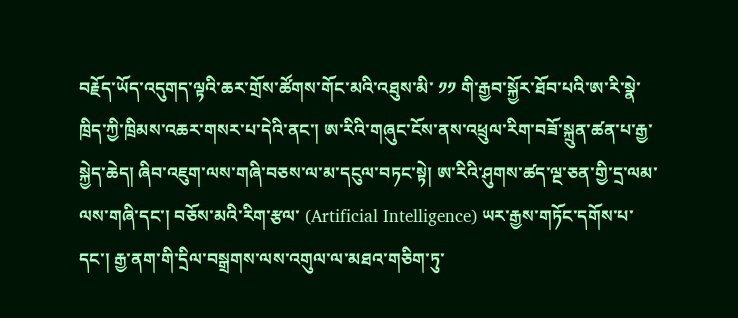བརྗོད་ཡོད་འདུགད་ལྟའི་ཆར་གྲོས་ཚོགས་གོང་མའི་འཐུས་མི་ ༡༡ གི་རྒྱབ་སྐྱོར་ཐོབ་པའི་ཨ་རི་སྣེ་ཁྲིད་ཀྱི་ཁྲིམས་འཆར་གསར་པ་དེའི་ནང་། ཨ་རིའི་གཞུང་ངོས་ནས་འཕྲུལ་རིག་བཟོ་སྐྲུན་ཚན་པ་རྒྱ་སྐྱེད་ཆེད། ཞིབ་འཇུག་ལས་གཞི་བཅས་ལ་མ་དངུལ་བཏང་སྟེ། ཨ་རིའི་ཤུགས་ཚད་ལྔ་ཅན་གྱི་དྲ་ལམ་ལས་གཞི་དང་། བཅོས་མའི་རིག་རྩལ་ (Artificial Intelligence) ཡར་རྒྱས་གཏོང་དགོས་པ་དང་། རྒྱ་ནག་གི་དྲིལ་བསྒྲགས་ལས་འགུལ་ལ་མཐའ་གཅིག་ཏུ་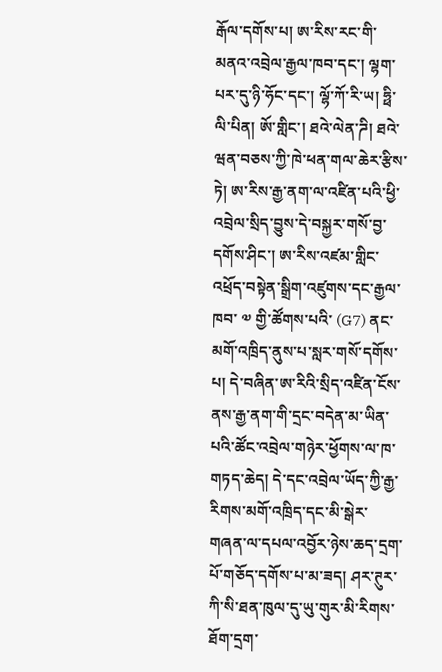རྒོལ་དགོས་པ། ཨ་རིས་རང་གི་མནའ་འབྲེལ་རྒྱལ་ཁབ་དང་། ལྷག་པར་དུ་ཉི་ཧོང་དང་། ལྷོ་ཀོ་རི་ཡ། ཧྥི་ལི་པིན། ཨོ་གླིང་། ཐའེ་ལེན་ཌི། ཐའེ་ཝན་བཅས་ཀྱི་ཁེ་ཕན་གལ་ཆེར་རྩིས་ཏེ། ཨ་རིས་རྒྱ་ནག་ལ་འཛིན་པའི་ཕྱི་འབྲེལ་སྲིད་བྱུས་དེ་བསྐྱར་གསོ་བྱ་དགོས་ཤིང་། ཨ་རིས་འཛམ་གླིང་འཕྲོད་བསྟེན་སྒྲིག་འཛུགས་དང་རྒྱལ་ཁབ་ ༧ གྱི་ཚོགས་པའི་ (G7) ནང་མགོ་འཁྲིད་ནུས་པ་སླར་གསོ་དགོས་པ། དེ་བཞིན་ཨ་རིའི་སྲིད་འཛིན་ངོས་ནས་རྒྱ་ནག་གི་དྲང་བདེན་མ་ཡིན་པའི་ཚོང་འབྲེལ་གཉེར་ཕྱོགས་ལ་ཁ་གཏད་ཆེད། དེ་དང་འབྲེལ་ཡོད་ཀྱི་རྒྱ་རིགས་མགོ་འཁྲིད་དང་མི་སྒེར་གཞན་ལ་དཔལ་འབྱོར་ཉེས་ཆད་དྲག་པོ་གཅོད་དགོས་པ་མ་ཟད། ཤར་ཊུར་ཀི་སི་ཐན་ཁུལ་དུ་ཡུ་གུར་མི་རིགས་ཐོག་དྲག་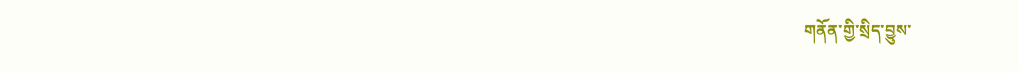གནོན་གྱི་སྲིད་བྱུས་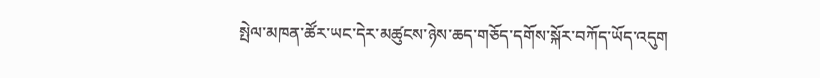སྤེལ་མཁན་ཚོར་ཡང་དེར་མཚུངས་ཉེས་ཆད་གཅོད་དགོས་སྐོར་བཀོད་ཡོད་འདུག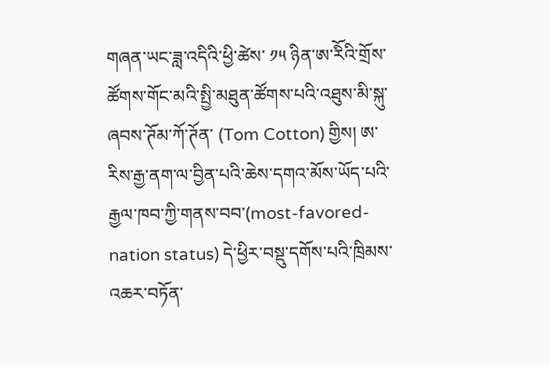གཞན་ཡང་ཟླ་འདིའི་ཕྱི་ཚེས་ ༡༥ ཉིན་ཨ་རིོའི་གྲོས་ཚོགས་གོང་མའི་སྤྱི་མཐུན་ཚོགས་པའི་འཐུས་མི་སྐུ་ཞབས་ཊོམ་ཀོ་ཊོན་ (Tom Cotton) གྱིས། ཨ་རིས་རྒྱ་ནག་ལ་བྱིན་པའི་ཆེས་དགའ་མོས་ཡོད་པའི་རྒྱལ་ཁབ་ཀྱི་གནས་བབ་(most-favored-nation status) དེ་ཕྱིར་བསྡུ་དགོས་པའི་ཁྲིམས་འཆར་བཏོན་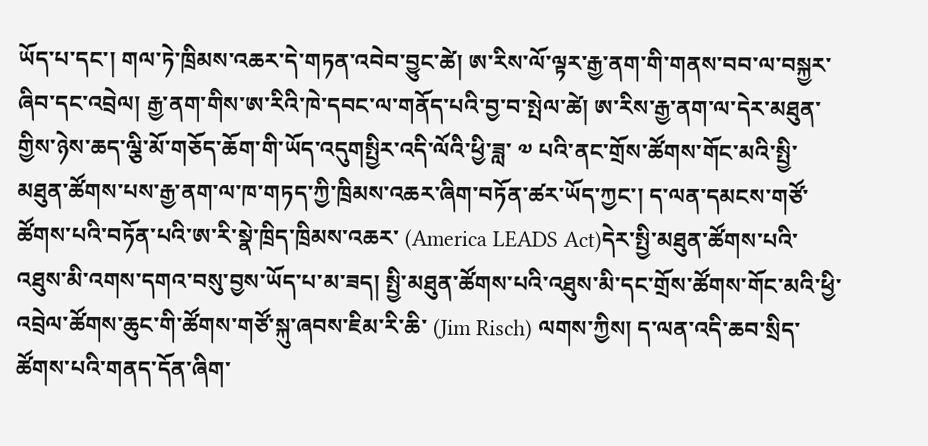ཡོད་པ་དང་། གལ་ཏེ་ཁྲིམས་འཆར་དེ་གཏན་འབེབ་བྱུང་ཚེ། ཨ་རིས་ལོ་ལྟར་རྒྱ་ནག་གི་གནས་བབ་ལ་བསྐྱར་ཞིབ་དང་འབྲེལ། རྒྱ་ནག་གིས་ཨ་རིའི་ཁེ་དབང་ལ་གནོད་པའི་བྱ་བ་སྤེལ་ཚེ། ཨ་རིས་རྒྱ་ནག་ལ་དེར་མཐུན་གྱིས་ཉེས་ཆད་ལྕི་མོ་གཅོད་ཆོག་གི་ཡོད་འདུགསྤྱིར་འདི་ལོའི་ཕྱི་ཟླ་ ༧ པའི་ནང་གྲོས་ཚོགས་གོང་མའི་སྤྱི་མཐུན་ཚོགས་པས་རྒྱ་ནག་ལ་ཁ་གཏད་ཀྱི་ཁྲིམས་འཆར་ཞིག་བཏོན་ཚར་ཡོད་ཀྱང་། ད་ལན་དམངས་གཙོ་ཚོགས་པའི་བཏོན་པའི་ཨ་རི་སྣེ་ཁྲིད་ཁྲིམས་འཆར་ (America LEADS Act)དེར་སྤྱི་མཐུན་ཚོགས་པའི་འཐུས་མི་འགས་དགའ་བསུ་བྱས་ཡོད་པ་མ་ཟད། སྤྱི་མཐུན་ཚོགས་པའི་འཐུས་མི་དང་གྲོས་ཚོགས་གོང་མའི་ཕྱི་འབྲེལ་ཚོགས་ཆུང་གི་ཚོགས་གཙོ་སྐུ་ཞབས་ཇིམ་རི་ཆི་ (Jim Risch) ལགས་ཀྱིས། ད་ལན་འདི་ཆབ་སྲིད་ཚོགས་པའི་གནད་དོན་ཞིག་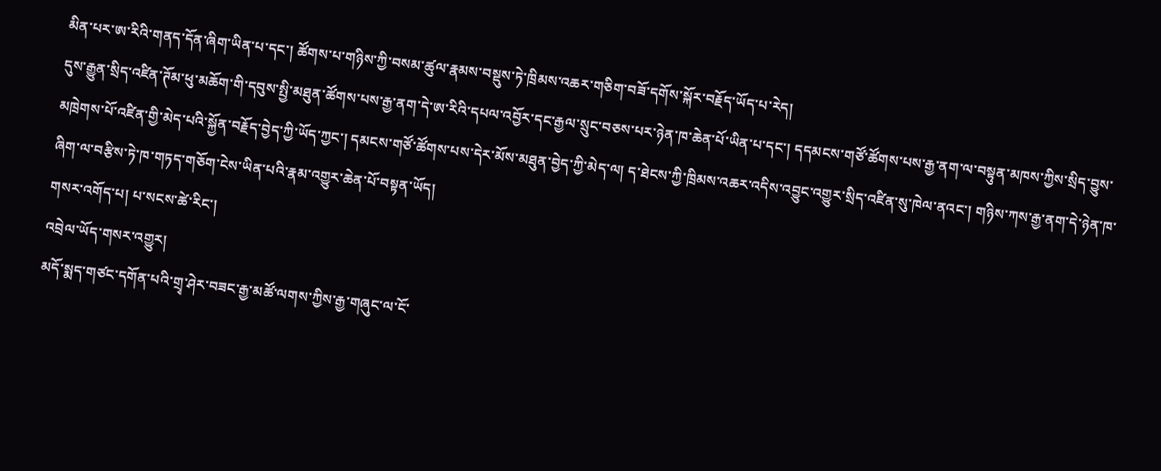མིན་པར་ཨ་རིའི་གནད་དོན་ཞིག་ཡིན་པ་དང་། ཚོགས་པ་གཉིས་ཀྱི་བསམ་ཚུལ་རྣམས་བསྡུས་ཏེ་ཁྲིམས་འཆར་གཅིག་བཟོ་དགོས་སྐོར་བརྗོད་ཡོད་པ་རེད།
དུས་རྒྱུན་སྲིད་འཛིན་ཊོམ་ཕུ་མཆོག་གི་དབུས་སྤྱི་མཐུན་ཚོགས་པས་རྒྱ་ནག་དེ་ཨ་རིའི་དཔལ་འབྱོར་དང་རྒྱལ་སྲུང་བཅས་པར་ཉེན་ཁ་ཆེན་པོ་ཡིན་པ་དང་། དདམངས་གཙོ་ཚོགས་པས་རྒྱ་ནག་ལ་བསྟུན་མཁས་ཀྱིས་སྲིད་བྱུས་མཁྲེགས་པོ་འཛིན་གྱི་མེད་པའི་སྐྱོན་བརྗོད་བྱེད་ཀྱི་ཡོད་ཀྱང་། དམངས་གཙོ་ཚོགས་པས་དེར་མོས་མཐུན་བྱེད་ཀྱི་མེད་ལ། ད་ཐེངས་ཀྱི་ཁྲིམས་འཆར་འདིས་འབྱུང་འགྱུར་སྲིད་འཛིན་སུ་ཁེལ་ནའང་། གཉིས་ཀས་རྒྱ་ནག་དེ་ཉེན་ཁ་ཞིག་ལ་བརྩིས་ཏེ་ཁ་གཏད་གཅོག་ངེས་ཡིན་པའི་རྣམ་འགྱུར་ཆེན་པོ་བསྟན་ཡོད།
གསར་འགོད་པ། པ་སངས་ཚེ་རིང་།
འབྲེལ་ཡོད་གསར་འགྱུར།
མདོ་སྨད་གཙང་དགོན་པའི་གྲྭ་ཤེར་བཟང་རྒྱ་མཚོ་ལགས་ཀྱིས་རྒྱ་གཞུང་ལ་ངོ་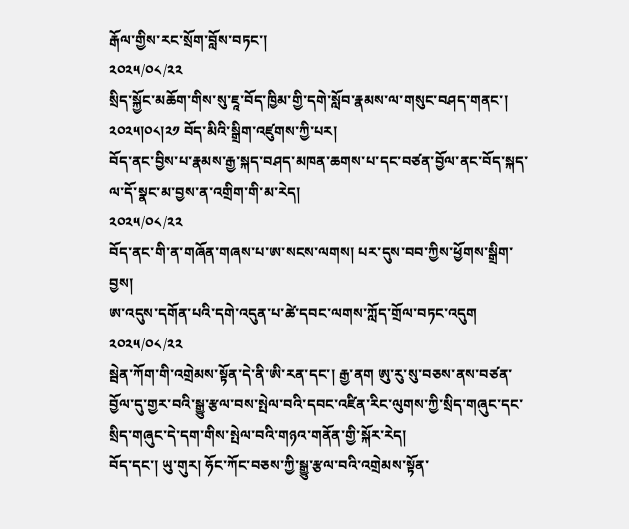རྒོལ་གྱིས་རང་སྲོག་བློས་བཏང་།
༢༠༢༥/༠༨/༢༢
སྲིད་སྐྱོང་མཆོག་གིས་སུ་ཇཱ་བོད་ཁྱིམ་གྱི་དགེ་སློབ་རྣམས་ལ་གསུང་བཤད་གནང་། ༢༠༢༥།༠༨།༢༡ བོད་མིའི་སྒྲིག་འཛུགས་ཀྱི་པར།
བོད་ནང་བྱིས་པ་རྣམས་རྒྱ་སྐད་བཤད་མཁན་ཆགས་པ་དང་བཙན་བྱོལ་ནང་བོད་སྐད་ལ་དོ་སྣང་མ་བྱས་ན་འགྲིག་གི་མ་རེད།
༢༠༢༥/༠༨/༢༢
བོད་ནང་གི་ན་གཞོན་གཞས་པ་ཨ་སངས་ལགས། པར་དུས་བབ་ཀྱིས་ཕྱོགས་སྒྲིག་བྱས།
ཨ་འདུས་དགོན་པའི་དགེ་འདུན་པ་ཚེ་དབང་ལགས་ཀློད་གྲོལ་བཏང་འདུག
༢༠༢༥/༠༨/༢༢
སྦེན་ཀོག་གི་འགྲེམས་སྟོན་དེ་ནི་ཨི་རན་དང་། རྒྱ་ནག ཨུ་རུ་སུ་བཅས་ནས་བཙན་བྱོལ་དུ་གྱར་བའི་སྒྱུ་རྩལ་བས་སྤེལ་བའི་དབང་འཛིན་རིང་ལུགས་ཀྱི་སྲིད་གཞུང་དང་སྲིད་གཞུང་དེ་དག་གིས་སྤེལ་བའི་གཉའ་གནོན་གྱི་སྐོར་རེད།
བོད་དང་། ཡུ་གུར། ཧོང་ཀོང་བཅས་ཀྱི་སྒྱུ་རྩལ་བའི་འགྲེམས་སྟོན་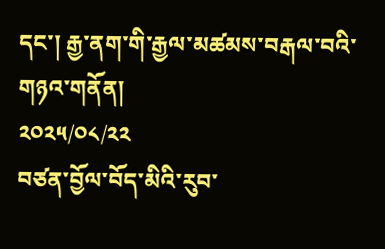དང་། རྒྱ་ནག་གི་རྒྱལ་མཚམས་བརྒལ་བའི་གཉའ་གནོན།
༢༠༢༥/༠༨/༢༢
བཙན་བྱོལ་བོད་མིའི་རུབ་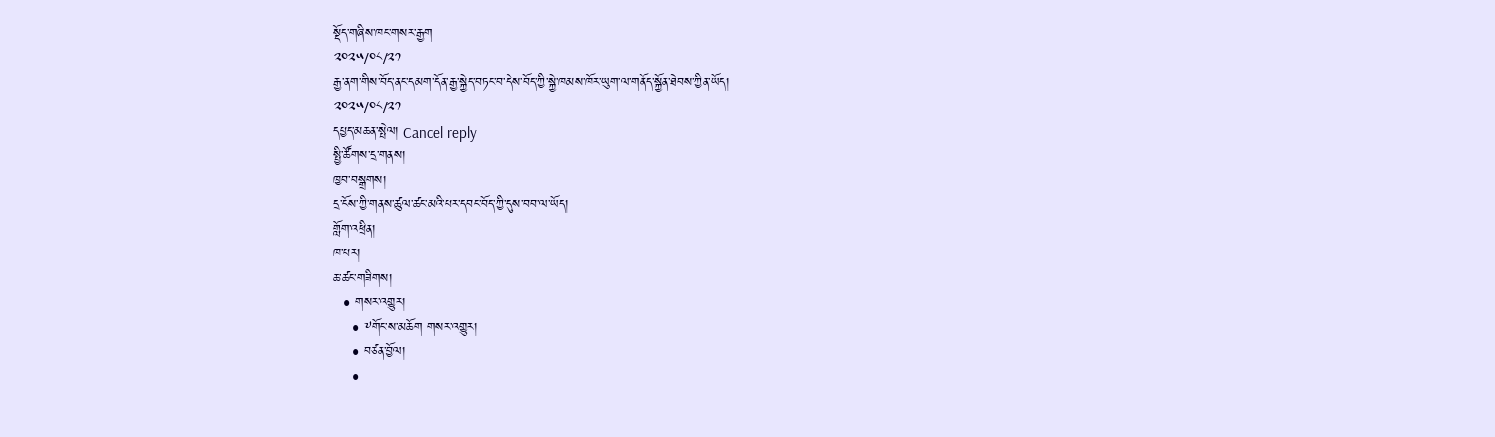སྡོད་གཞིས་ཁང་གསར་རྒྱག
༢༠༢༥/༠༨/༢༡
རྒྱ་ནག་གིས་བོད་ནང་དམག་དོན་རྒྱ་སྐྱེད་བཏང་བ་དེས་བོད་ཀྱི་སྐྱེ་ཁམས་ཁོར་ཡུག་ལ་གནོད་སྐྱོན་ཐེབས་ཀྱིན་ཡོད།
༢༠༢༥/༠༨/༢༡
དཔྱད་མཆན་སྤེལ། Cancel reply
སྤྱི་ཚོགས་དྲ་གནས།
ཁྱབ་བསྒྲགས།
དྲ་ངོས་ཀྱི་གནས་ཚུལ་ཚང་མའི་པར་དབང་བོད་ཀྱི་དུས་བབ་ལ་ཡོད།
གློག་འཕྲིན།
ཁ་པར།
ཆ་ཚང་གཟིགས།
  • གསར་འགྱུར།
    • ༸གོང་ས་མཆོག གསར་འགྱུར།
    • བཙན་བྱོལ།
    •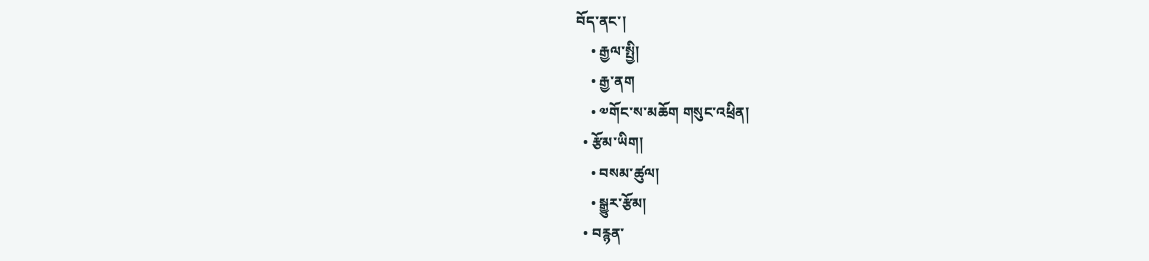བོད་ནང་།
    • རྒྱལ་སྤྱི།
    • རྒྱ་ནག
    • ༧གོང་ས་མཆོག གསུང་འཕྲིན།
  • རྩོམ་ཡིག།
    • བསམ་ཚུལ།
    • སྒྱུར་རྩོམ།
  • བརྙན་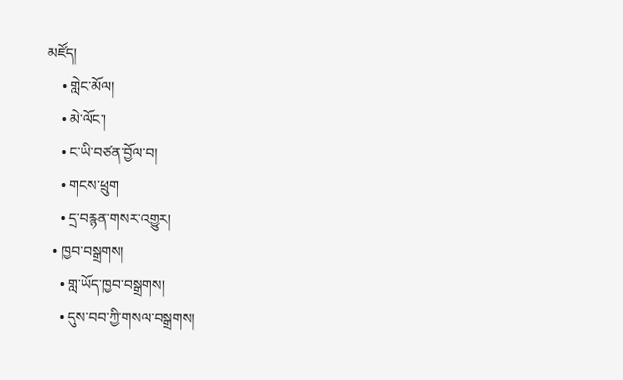མཛོད།
    • གླེང་མོལ།
    • མེ་ལོང་།
    • ང་ཡི་བཙན་བྱོལ་བ།
    • གངས་ཕྲུག
    • དྲ་བརྙན་གསར་འགྱུར།
  • ཁྱབ་བསྒྲགས།
    • གླ་ཡོད་ཁྱབ་བསྒྲགས།
    • དུས་བབ་ཀྱི་གསལ་བསྒྲགས།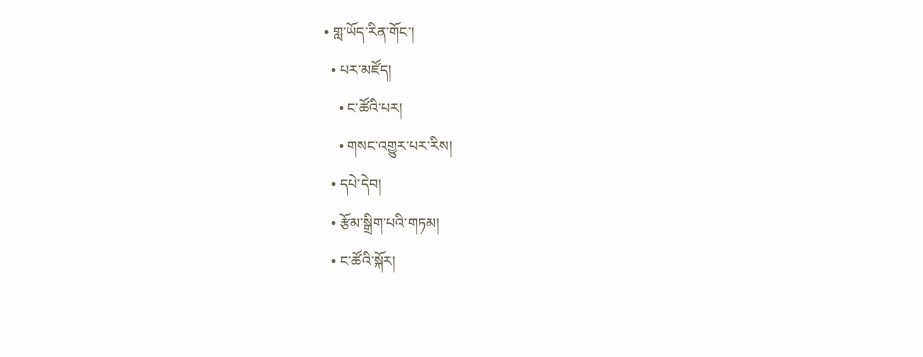• གླ་ཡོད་རིན་གོང་།
  • པར་མཛོད།
    • ང་ཚོའི་པར།
    • གསང་འགྱུར་པར་རིས།
  • དཔེ་དེབ།
  • རྩོམ་སྒྲིག་པའི་གཏམ།
  • ང་ཚོའི་སྐོར།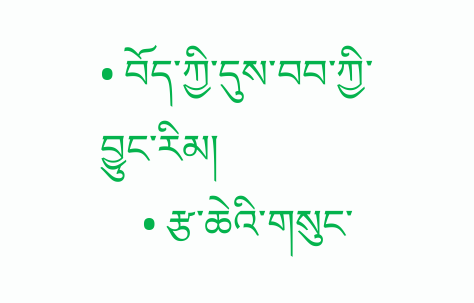• བོད་ཀྱི་དུས་བབ་ཀྱི་བྱུང་རིམ།
    • རྩ་ཆེའི་གསུང་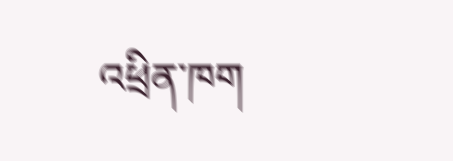འཕྲིན་ཁག